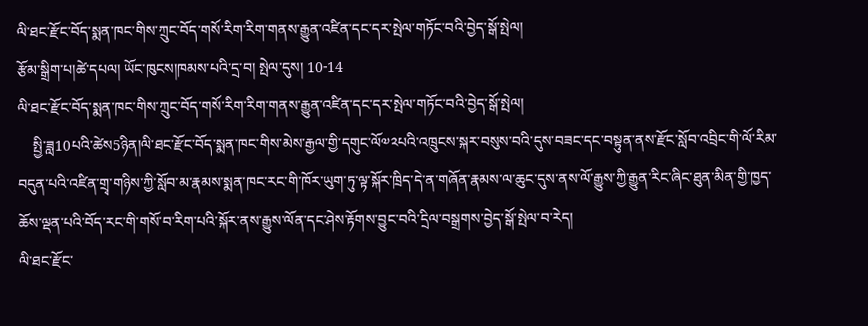ལི་ཐང་རྫོང་བོད་སྨན་ཁང་གིས་ཀྲུང་བོད་གསོ་རིག་རིག་གནས་རྒྱུན་འཛིན་དང་དར་སྤེལ་གཏོང་བའི་བྱེད་སྒོ་སྤེལ།
རྩོམ་སྒྲིག་པ།ཚེ་དཔལ། ཡོང་ཁུངས།ཁམས་པའི་དྲ་བ། སྤེལ་དུས། 10-14
ལི་ཐང་རྫོང་བོད་སྨན་ཁང་གིས་ཀྲུང་བོད་གསོ་རིག་རིག་གནས་རྒྱུན་འཛིན་དང་དར་སྤེལ་གཏོང་བའི་བྱེད་སྒོ་སྤེལ།
    སྤྱི་ཟླ10པའི་ཚེས5ཉིན།ལི་ཐང་རྫོང་བོད་སྨན་ཁང་གིས་མེས་རྒྱལ་གྱི་དགུང་ལོ༧༢པའི་འཁྲུངས་སྐར་བསུས་བའི་དུས་བཟང་དང་བསྟུན་ནས་རྫོང་སློབ་འབྲིང་གི་ལོ་རིམ་བདུན་པའི་འཛིན་གྲྭ་གཉིས་ཀྱི་སློབ་མ་རྣམས་སྨན་ཁང་རང་གི་ཁོར་ཡུག་ཏུ་ལྟ་སྐོར་ཁྲིད་དེ་ན་གཞོན་རྣམས་ལ་ཆུང་དུས་ནས་ལོ་རྒྱུས་ཀྱི་རྒྱུན་རིང་ཞིང་ཐུན་མིན་གྱི་ཁྱད་ཆོས་ལྡན་པའི་བོད་རང་གི་གསོ་བ་རིག་པའི་སྐོར་ནས་རྒྱུས་ལོན་དང་ཤེས་རྟོགས་བྱུང་བའི་དྲིལ་བསྒྲགས་བྱེད་སྒོ་སྤེལ་བ་རེད།
ལི་ཐང་རྫོང་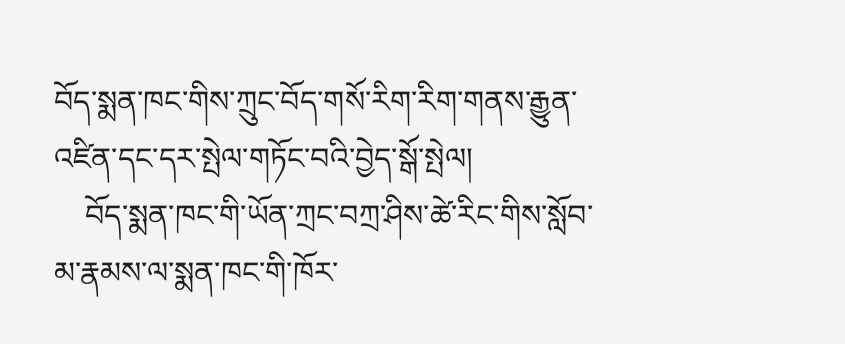བོད་སྨན་ཁང་གིས་ཀྲུང་བོད་གསོ་རིག་རིག་གནས་རྒྱུན་འཛིན་དང་དར་སྤེལ་གཏོང་བའི་བྱེད་སྒོ་སྤེལ།
    བོད་སྨན་ཁང་གི་ཡོན་ཀྲང་བཀྲ་ཤིས་ཚེ་རིང་གིས་སློབ་མ་རྣམས་ལ་སྨན་ཁང་གི་ཁོར་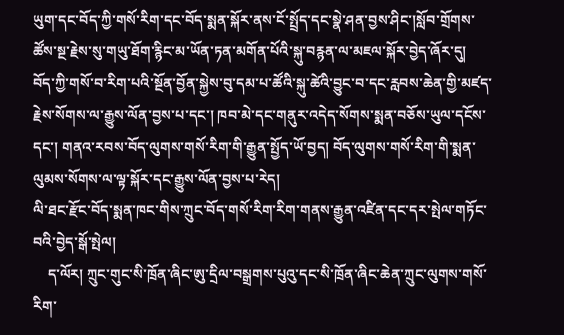ཡུག་དང་བོད་ཀྱི་གསོ་རིག་དང་བོད་སྨན་སྐོར་ནས་ངོ་སྤྲོད་དང་སྣེ་ཤན་བྱས་ཤིང་།སློབ་གྲོགས་ཚོས་སྔ་རྗེས་སུ་གཡུ་ཐོག་རྙིང་མ་ཡོན་ཏན་མགོན་པོའི་སྐུ་བརྙན་ལ་མཇལ་སྐོར་བྱེད་ཞོར་དུ། བོད་ཀྱི་གསོ་བ་རིག་པའི་སྔོན་བྱོན་སྐྱེས་བུ་དམ་པ་ཚོའི་སྐུ་ཚེའི་བྱུང་བ་དང་རླབས་ཆེན་གྱི་མཛད་རྗེས་སོགས་ལ་རྒྱུས་ལོན་བྱས་པ་དང་། ཁབ་མེ་དང་གནུར་འདེད་སོགས་སྨན་བཅོས་ཡུལ་དངོས་དང་། གནའ་རབས་བོད་ལུགས་གསོ་རིག་གི་རྒྱུན་སྤྱོད་ཡོ་བྱད། བོད་ལུགས་གསོ་རིག་གི་སྨན་ལུམས་སོགས་ལ་ལྟ་སྐོར་དང་རྒྱུས་ལོན་བྱས་པ་རེད།
ལི་ཐང་རྫོང་བོད་སྨན་ཁང་གིས་ཀྲུང་བོད་གསོ་རིག་རིག་གནས་རྒྱུན་འཛིན་དང་དར་སྤེལ་གཏོང་བའི་བྱེད་སྒོ་སྤེལ།
    ད་ལོར། ཀྲུང་གུང་སི་ཁྲོན་ཞིང་ཨུ་དྲིལ་བསྒྲགས་པུའུ་དང་སི་ཁྲོན་ཞིང་ཆེན་ཀྲུང་ལུགས་གསོ་རིག་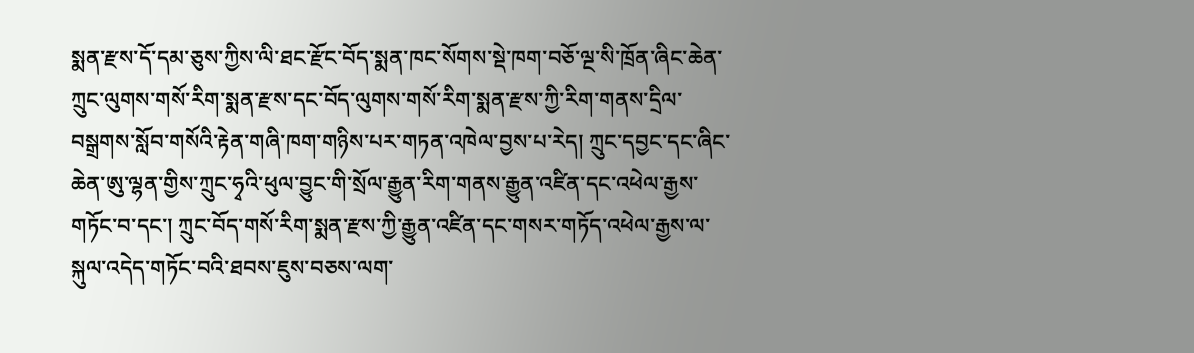སྨན་རྫས་དོ་དམ་ཅུས་ཀྱིས་ལི་ཐང་རྫོང་བོད་སྨན་ཁང་སོགས་སྡེ་ཁག་བཅོ་ལྔ་སི་ཁྲོན་ཞིང་ཆེན་ཀྲུང་ལུགས་གསོ་རིག་སྨན་རྫས་དང་བོད་ལུགས་གསོ་རིག་སྨན་རྫས་ཀྱི་རིག་གནས་དྲིལ་བསྒྲགས་སློབ་གསོའི་རྟེན་གཞི་ཁག་གཉིས་པར་གཏན་འཁེལ་བྱས་པ་རེད། ཀྲུང་དབྱང་དང་ཞིང་ཆེན་ཨུ་ལྷན་གྱིས་ཀྲུང་ཧྭའི་ཕུལ་བྱུང་གི་སྲོལ་རྒྱུན་རིག་གནས་རྒྱུན་འཛིན་དང་འཕེལ་རྒྱས་གཏོང་བ་དང་། ཀྲུང་བོད་གསོ་རིག་སྨན་རྫས་ཀྱི་རྒྱུན་འཛིན་དང་གསར་གཏོད་འཕེལ་རྒྱས་ལ་སྐུལ་འདེད་གཏོང་བའི་ཐབས་ཇུས་བཅས་ལག་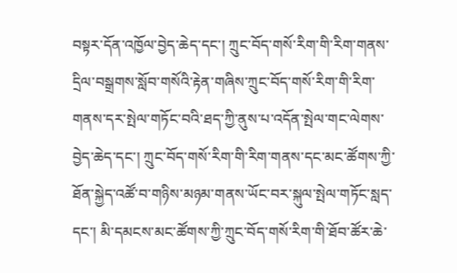བསྟར་དོན་འཁྱོལ་བྱེད་ཆེད་དང་། ཀྲུང་བོད་གསོ་རིག་གི་རིག་གནས་དྲིལ་བསྒྲགས་སློབ་གསོའི་རྟེན་གཞིས་ཀྲུང་བོད་གསོ་རིག་གི་རིག་གནས་དར་སྤེལ་གཏོང་བའི་ཐད་ཀྱི་ནུས་པ་འདོན་སྤེལ་གང་ལེགས་བྱེད་ཆེད་དང་། ཀྲུང་བོད་གསོ་རིག་གི་རིག་གནས་དང་མང་ཚོགས་ཀྱི་ཐོན་སྐྱེད་འཚོ་བ་གཉིས་མཉམ་གནས་ཡོང་བར་སྐུལ་སྤེལ་གཏོང་སླད་དང་། མི་དམངས་མང་ཚོགས་ཀྱི་ཀྲུང་བོད་གསོ་རིག་གི་ཐོབ་ཚོར་ཆེ་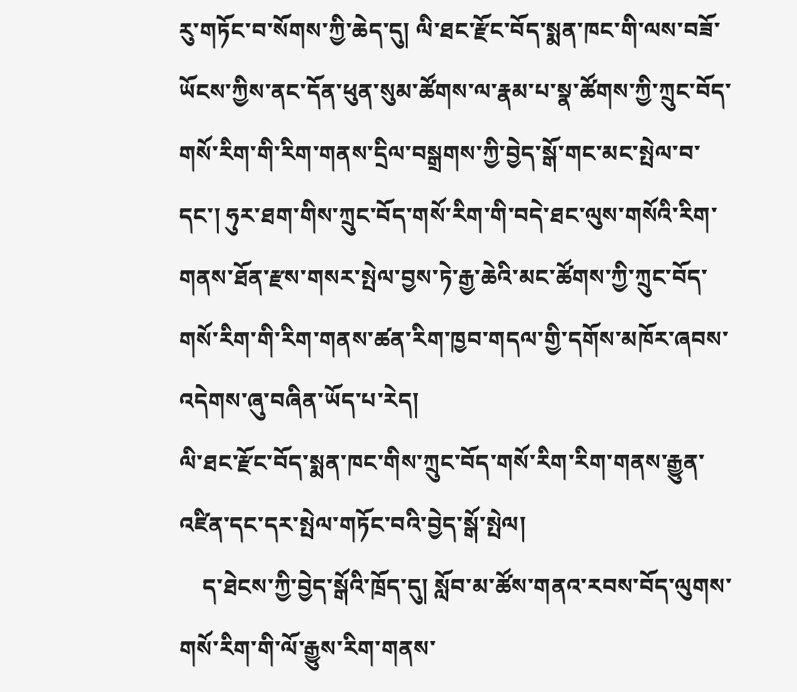རུ་གཏོང་བ་སོགས་ཀྱི་ཆེད་དུ། ལི་ཐང་རྫོང་བོད་སྨན་ཁང་གི་ལས་བཟོ་ཡོངས་ཀྱིས་ནང་དོན་ཕུན་སུམ་ཚོགས་ལ་རྣམ་པ་སྣ་ཚོགས་ཀྱི་ཀྲུང་བོད་གསོ་རིག་གི་རིག་གནས་དྲིལ་བསྒྲགས་ཀྱི་བྱེད་སྒོ་གང་མང་སྤེལ་བ་དང་། ཧུར་ཐག་གིས་ཀྲུང་བོད་གསོ་རིག་གི་བདེ་ཐང་ལུས་གསོའི་རིག་གནས་ཐོན་རྫས་གསར་སྤེལ་བྱས་ཏེ་རྒྱ་ཆེའི་མང་ཚོགས་ཀྱི་ཀྲུང་བོད་གསོ་རིག་གི་རིག་གནས་ཚན་རིག་ཁྱབ་གདལ་གྱི་དགོས་མཁོར་ཞབས་འདེགས་ཞུ་བཞིན་ཡོད་པ་རེད།
ལི་ཐང་རྫོང་བོད་སྨན་ཁང་གིས་ཀྲུང་བོད་གསོ་རིག་རིག་གནས་རྒྱུན་འཛིན་དང་དར་སྤེལ་གཏོང་བའི་བྱེད་སྒོ་སྤེལ།
    ད་ཐེངས་ཀྱི་བྱེད་སྒོའི་ཁྲོད་དུ། སློབ་མ་ཚོས་གནའ་རབས་བོད་ལུགས་གསོ་རིག་གི་ལོ་རྒྱུས་རིག་གནས་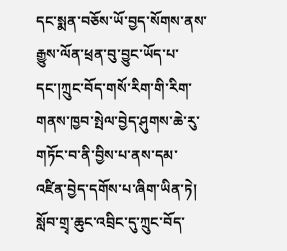དང་སྨན་བཅོས་ཡོ་བྱད་སོགས་ནས་རྒྱུས་ལོན་ཕྲན་བུ་བྱུང་ཡོད་པ་དང་།ཀྲུང་བོད་གསོ་རིག་གི་རིག་གནས་ཁྱབ་སྤེལ་བྱེད་ཤུགས་ཆེ་རུ་གཏོང་བ་ནི་བྱིས་པ་ནས་དམ་འཛིན་བྱེད་དགོས་པ་ཞིག་ཡིན་ཏེ། སློབ་གྲྭ་ཆུང་འབྲིང་དུ་ཀྲུང་བོད་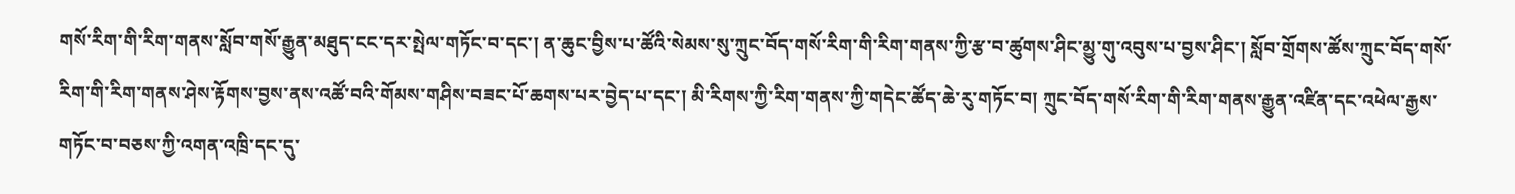གསོ་རིག་གི་རིག་གནས་སློབ་གསོ་རྒྱུན་མཐུད་ངང་དར་སྤེལ་གཏོང་བ་དང་། ན་ཆུང་བྱིས་པ་ཚོའི་སེམས་སུ་ཀྲུང་བོད་གསོ་རིག་གི་རིག་གནས་ཀྱི་རྩ་བ་ཚུགས་ཤིང་མྱུ་གུ་འབུས་པ་བྱས་ཤིང་། སློབ་གྲོགས་ཚོས་ཀྲུང་བོད་གསོ་རིག་གི་རིག་གནས་ཤེས་རྟོགས་བྱས་ནས་འཚོ་བའི་གོམས་གཤིས་བཟང་པོ་ཆགས་པར་བྱེད་པ་དང་། མི་རིགས་ཀྱི་རིག་གནས་ཀྱི་གདེང་ཚོད་ཆེ་རུ་གཏོང་བ། ཀྲུང་བོད་གསོ་རིག་གི་རིག་གནས་རྒྱུན་འཛིན་དང་འཕེལ་རྒྱས་གཏོང་བ་བཅས་ཀྱི་འགན་འཁྲི་དང་དུ་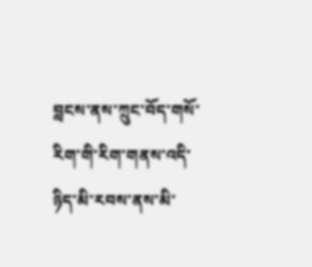བླངས་ནས་ཀྲུང་བོད་གསོ་རིག་གི་རིག་གནས་འདི་ཉིད་མི་རབས་ནས་མི་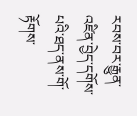རབས་བར་རྒྱུན་འཛིན་བྱེད་དགོས་པའི་ཐད་ནས་གོ་རྟོགས་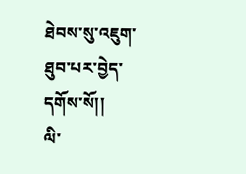ཐེབས་སུ་འཇུག་ཐུབ་པར་བྱེད་དགོས་སོ།།
ལི་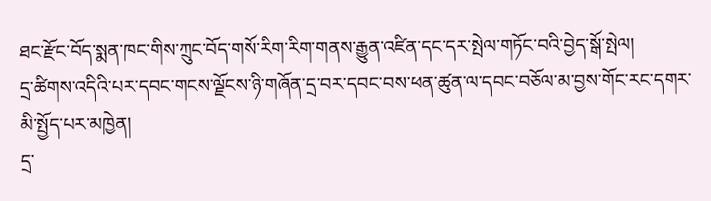ཐང་རྫོང་བོད་སྨན་ཁང་གིས་ཀྲུང་བོད་གསོ་རིག་རིག་གནས་རྒྱུན་འཛིན་དང་དར་སྤེལ་གཏོང་བའི་བྱེད་སྒོ་སྤེལ།
དྲ་ཚིགས་འདིའི་པར་དབང་གངས་ལྗོངས་ཉི་གཞོན་དྲ་བར་དབང་བས་ཕན་ཚུན་ལ་དབང་བཅོལ་མ་བྱས་གོང་རང་དགར་མི་སྤྱོད་པར་མཁྱེན།
དྲ་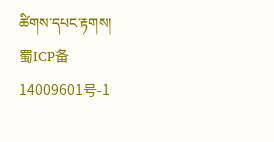ཚིགས་དཔང་རྟགས། 蜀ICP备14009601号-1